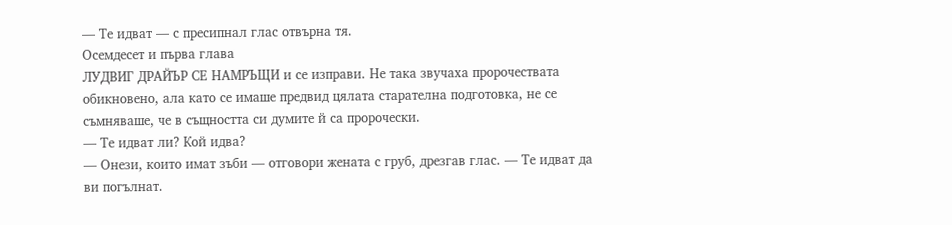— Те идват — с пресипнал глас отвърна тя.
Осемдесет и първа глава
ЛУДВИГ ДРАЙЪР СЕ НАМРЪЩИ и се изправи. Не така звучаха пророчествата обикновено, ала като се имаше предвид цялата старателна подготовка, не се съмняваше, че в същността си думите й са пророчески.
— Те идват ли? Кой идва?
— Онези, които имат зъби — отговори жената с груб, дрезгав глас. — Те идват да ви погълнат.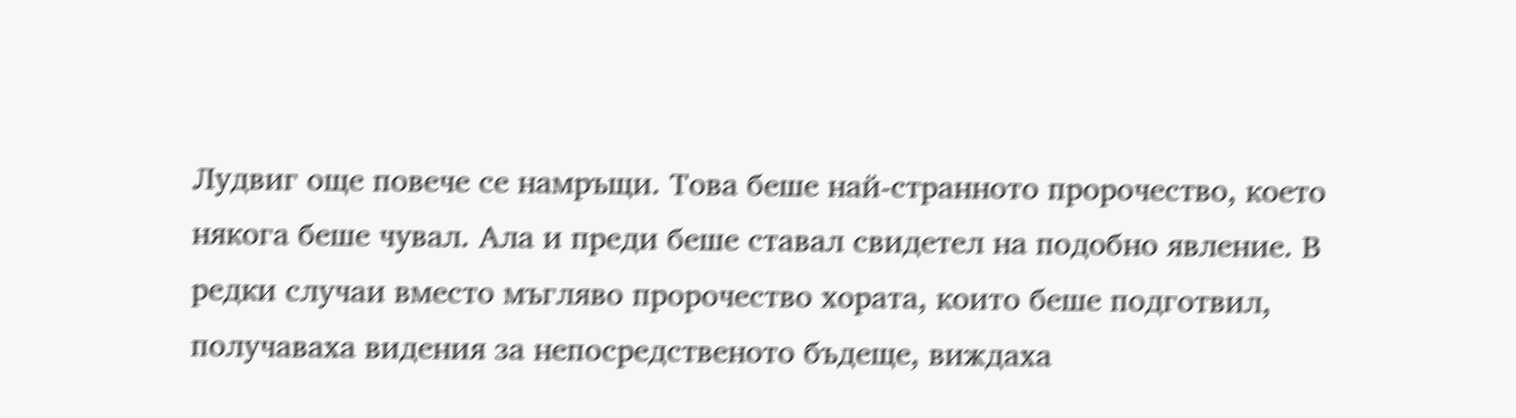Лудвиг още повече се намръщи. Това беше най-странното пророчество, което някога беше чувал. Ала и преди беше ставал свидетел на подобно явление. В редки случаи вместо мъгляво пророчество хората, които беше подготвил, получаваха видения за непосредственото бъдеще, виждаха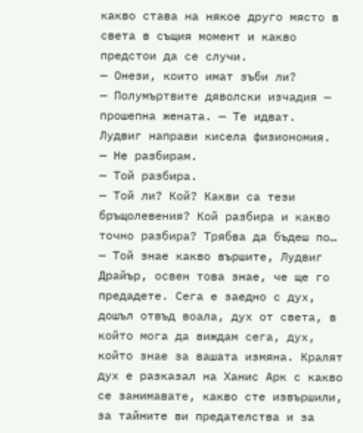какво става на някое друго място в света в същия момент и какво предстои да се случи.
— Онези, които имат зъби ли?
— Полумъртвите дяволски изчадия — прошепна жената. — Те идват.
Лудвиг направи кисела физиономия.
— Не разбирам.
— Той разбира.
— Той ли? Кой? Какви са тези бръщолевения? Кой разбира и какво точно разбира? Трябва да бъдеш по…
— Той знае какво вършите, Лудвиг Драйър, освен това знае, че ще го предадете. Сега е заедно с дух, дошъл отвъд воала, дух от света, в който мога да виждам сега, дух, който знае за вашата измяна. Кралят дух е разказал на Ханис Арк с какво се занимавате, какво сте извършили, за тайните ви предателства и за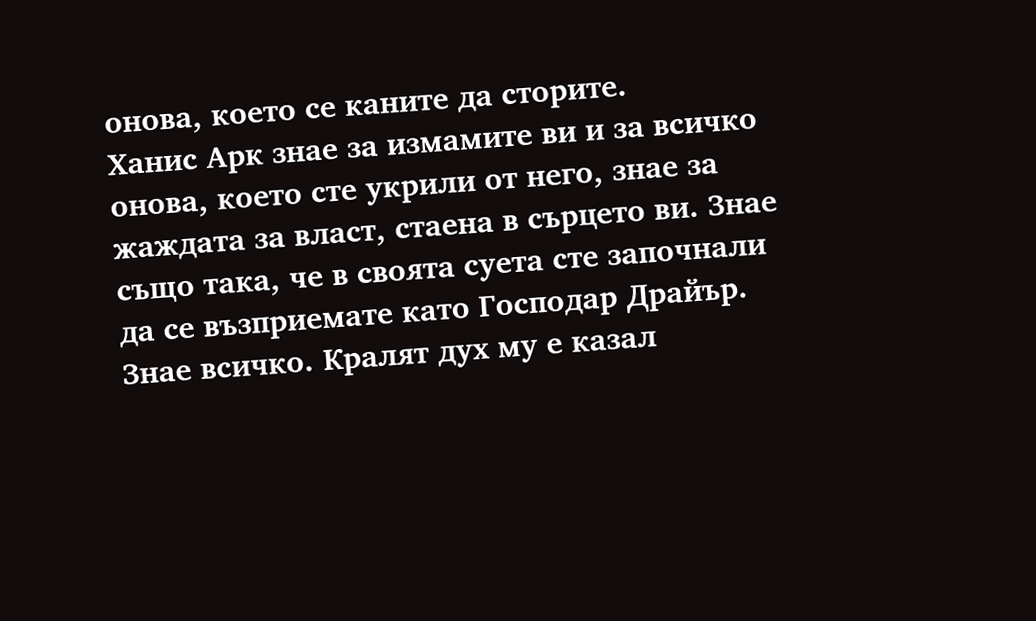онова, което се каните да сторите.
Ханис Арк знае за измамите ви и за всичко онова, което сте укрили от него, знае за жаждата за власт, стаена в сърцето ви. Знае също така, че в своята суета сте започнали да се възприемате като Господар Драйър. Знае всичко. Кралят дух му е казал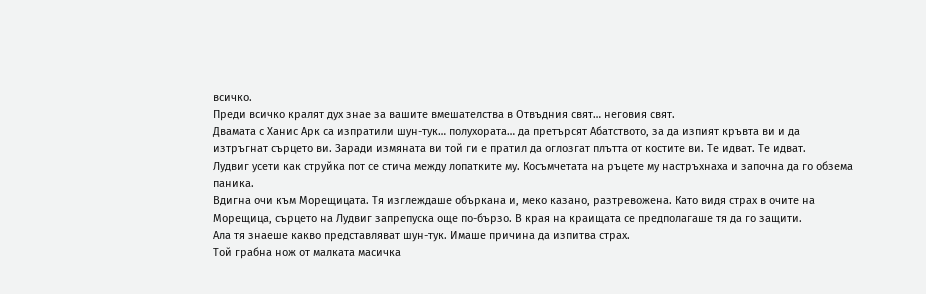всичко.
Преди всичко кралят дух знае за вашите вмешателства в Отвъдния свят… неговия свят.
Двамата с Ханис Арк са изпратили шун-тук… полухората… да претърсят Абатството, за да изпият кръвта ви и да изтръгнат сърцето ви. Заради измяната ви той ги е пратил да оглозгат плътта от костите ви. Те идват. Те идват.
Лудвиг усети как струйка пот се стича между лопатките му. Косъмчетата на ръцете му настръхнаха и започна да го обзема паника.
Вдигна очи към Морещицата. Тя изглеждаше объркана и, меко казано, разтревожена. Като видя страх в очите на Морещица, сърцето на Лудвиг запрепуска още по-бързо. В края на краищата се предполагаше тя да го защити.
Ала тя знаеше какво представляват шун-тук. Имаше причина да изпитва страх.
Той грабна нож от малката масичка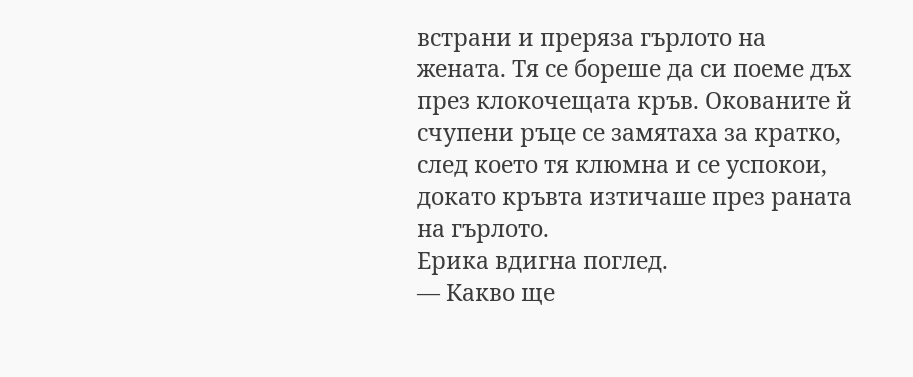встрани и преряза гърлото на жената. Тя се бореше да си поеме дъх през клокочещата кръв. Окованите й счупени ръце се замятаха за кратко, след което тя клюмна и се успокои, докато кръвта изтичаше през раната на гърлото.
Ерика вдигна поглед.
— Какво ще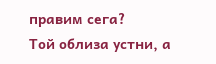правим сега?
Той облиза устни, а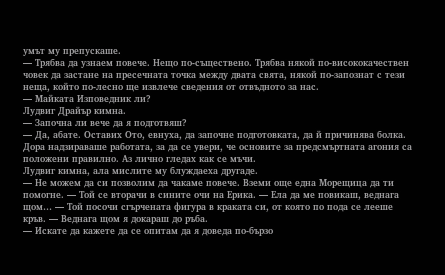умът му препускаше.
— Трябва да узнаем повече. Нещо по-съществено. Трябва някой по-висококачествен човек да застане на пресечната точка между двата свята, някой по-запознат с тези неща, който по-лесно ще извлече сведения от отвъдното за нас.
— Майката Изповедник ли?
Лудвиг Драйър кимна.
— Започна ли вече да я подготвяш?
— Да, абате. Оставих Ото, евнуха, да започне подготовката, да й причинява болка. Дора надзираваше работата, за да се увери, че основите за предсмъртната агония са положени правилно. Аз лично гледах как се мъчи.
Лудвиг кимна, ала мислите му блуждаеха другаде.
— Не можем да си позволим да чакаме повече. Вземи още една Морещица да ти помогне. — Той се вторачи в сините очи на Ерика. — Ела да ме повикаш, веднага щом… — Той посочи сгърчената фигура в краката си, от която по пода се лееше кръв. — Веднага щом я докараш до ръба.
— Искате да кажете да се опитам да я доведа по-бързо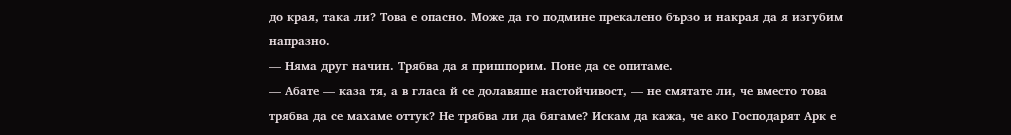до края, така ли? Това е опасно. Може да го подмине прекалено бързо и накрая да я изгубим напразно.
— Няма друг начин. Трябва да я пришпорим. Поне да се опитаме.
— Абате — каза тя, а в гласа й се долавяше настойчивост, — не смятате ли, че вместо това трябва да се махаме оттук? Не трябва ли да бягаме? Искам да кажа, че ако Господарят Арк е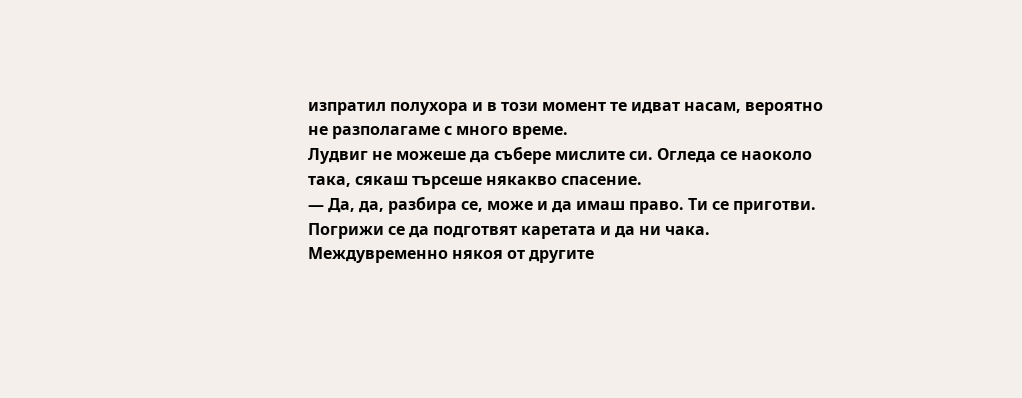изпратил полухора и в този момент те идват насам, вероятно не разполагаме с много време.
Лудвиг не можеше да събере мислите си. Огледа се наоколо така, сякаш търсеше някакво спасение.
— Да, да, разбира се, може и да имаш право. Ти се приготви. Погрижи се да подготвят каретата и да ни чака. Междувременно някоя от другите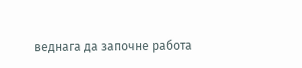веднага да започне работа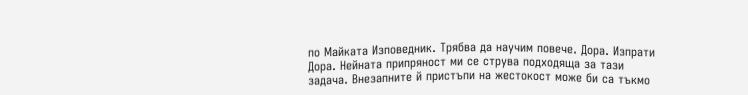по Майката Изповедник. Трябва да научим повече. Дора. Изпрати Дора. Нейната припряност ми се струва подходяща за тази задача. Внезапните й пристъпи на жестокост може би са тъкмо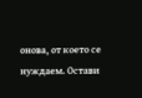онова, от което се нуждаем. Остави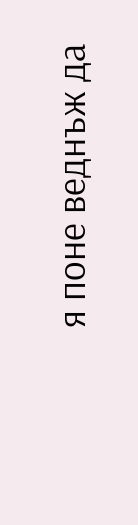я поне веднъж да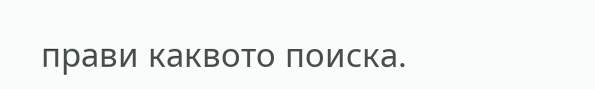прави каквото поиска.